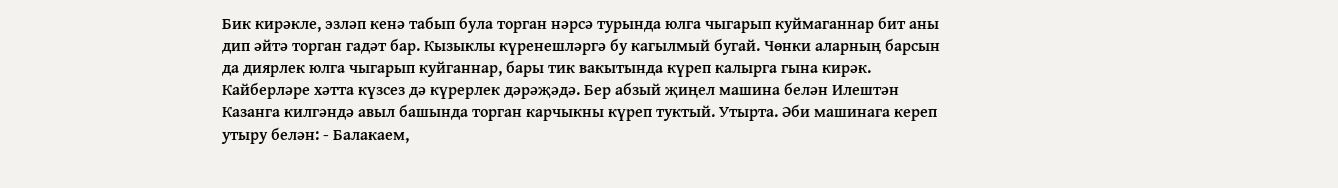Бик кирәкле, эзләп кенә табып була торган нәрсә турында юлга чыгарып куймаганнар бит аны дип әйтә торган гадәт бар. Кызыклы күренешләргә бу кагылмый бугай. Чөнки аларның барсын да диярлек юлга чыгарып куйганнар, бары тик вакытында күреп калырга гына кирәк. Кайберләре хәтта күзсез дә күрерлек дәрәҗәдә. Бер абзый җиңел машина белән Илештән Казанга килгәндә авыл башында торган карчыкны күреп туктый. Утырта. Әби машинага кереп утыру белән: - Балакаем,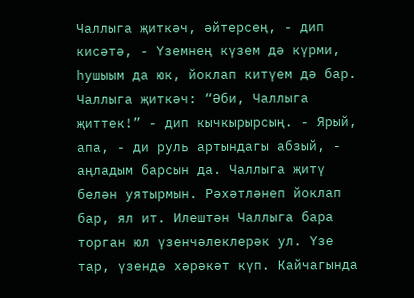Чаллыга җиткәч, әйтерсең, - дип кисәтә, - Үземнең күзем дә күрми, һушыым да юк, йоклап китүем дә бар. Чаллыга җиткәч: “Әби, Чаллыга җиттек!” - дип кычкырырсың. - Ярый, апа, - ди руль артындагы абзый, - аңладым барсын да. Чаллыга җитү белән уятырмын. Рәхәтләнеп йоклап бар, ял ит. Илештән Чаллыга бара торган юл үзенчәлеклерәк ул. Үзе тар, үзендә хәрәкәт күп. Кайчагында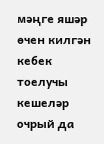мәңге яшәр өчен килгән кебек тоелучы кешеләр очрый да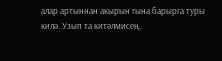алар артыннан акырын гына барырга туры килә. Узып та китәлмисең,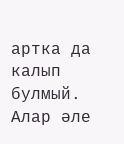артка да калып булмый. Алар әле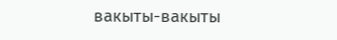вакыты-вакыты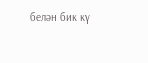белән бик кү